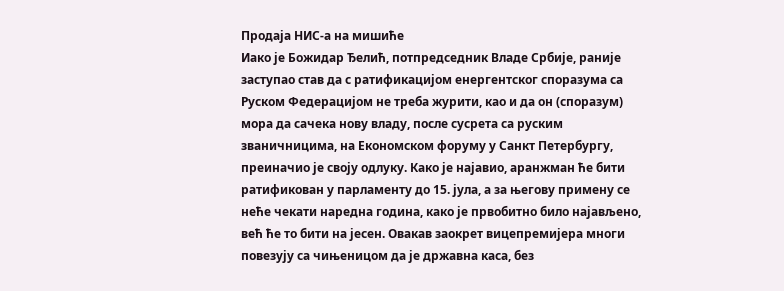Продаја НИС-а на мишиће
Иако је Божидар Ђелић, потпредседник Владе Србије, раније заступао став да с ратификацијом енергентског споразума са Руском Федерацијом не треба журити, као и да он (споразум) мора да сачека нову владу, после сусрета са руским званичницима, на Економском форуму у Санкт Петербургу, преиначио је своју одлуку. Како је најавио, аранжман ће бити ратификован у парламенту до 15. јула, а за његову примену се неће чекати наредна година, како је првобитно било најављено, већ ће то бити на јесен. Овакав заокрет вицепремијера многи повезују са чињеницом да је државна каса, без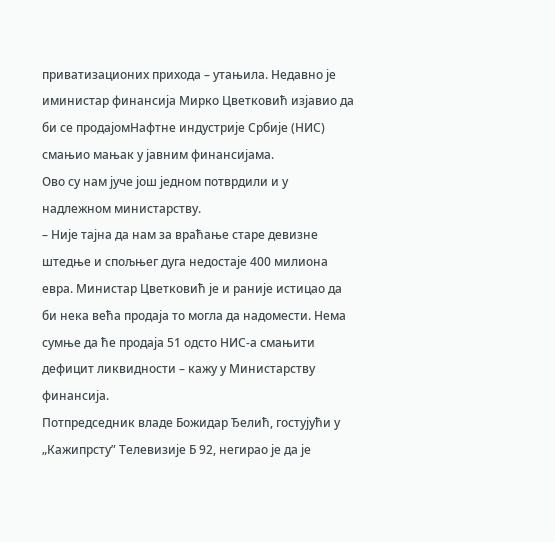приватизационих прихода – утањила. Недавно је иминистар финансија Мирко Цветковић изјавио да би се продајомНафтне индустрије Србије (НИС) смањио мањак у јавним финансијама.
Ово су нам јуче још једном потврдили и у надлежном министарству.
– Није тајна да нам за враћање старе девизне штедње и спољњег дуга недостаје 400 милиона евра. Министар Цветковић је и раније истицао да би нека већа продаја то могла да надомести. Нема сумње да ће продаја 51 одсто НИС-а смањити дефицит ликвидности – кажу у Министарству финансија.
Потпредседник владе Божидар Ђелић, гостујући у „Кажипрсту” Телевизије Б 92, негирао је да је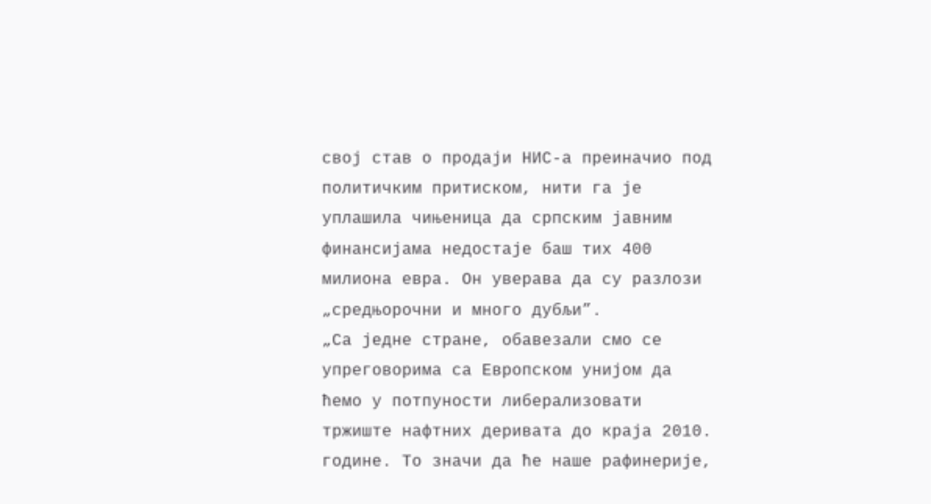свој став о продаји НИС-а преиначио под политичким притиском, нити га је уплашила чињеница да српским јавним финансијама недостаје баш тих 400 милиона евра. Он уверава да су разлози „средњорочни и много дубљи”.
„Са једне стране, обавезали смо се упреговорима са Европском унијом да ћемо у потпуности либерализовати тржиште нафтних деривата до краја 2010. године. То значи да ће наше рафинерије,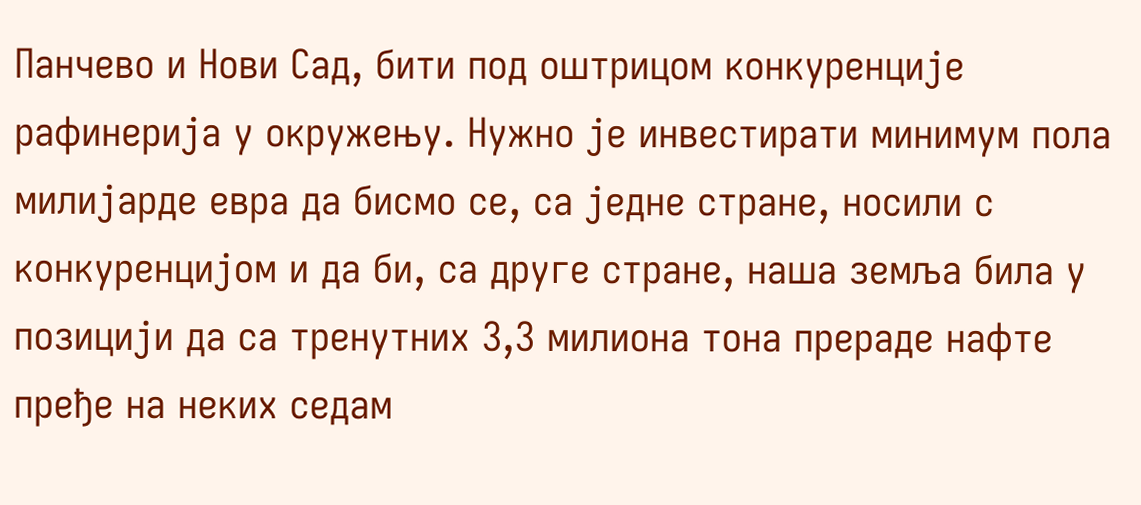Панчево и Нови Сад, бити под оштрицом конкуренције рафинерија у окружењу. Нужно је инвестирати минимум пола милијарде евра да бисмо се, са једне стране, носили с конкуренцијом и да би, са друге стране, наша земља била у позицији да са тренутних 3,3 милиона тона прераде нафте пређе на неких седам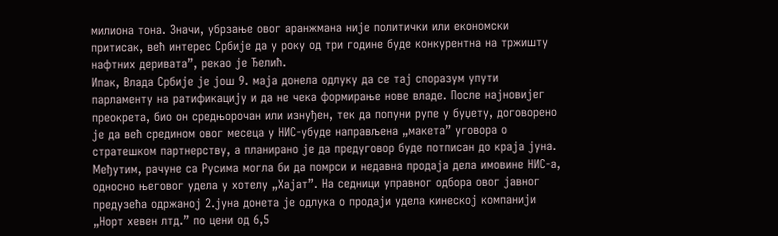милиона тона. Значи, убрзање овог аранжмана није политички или економски притисак, већ интерес Србије да у року од три године буде конкурентна на тржишту нафтних деривата”, рекао је Ђелић.
Ипак, Влада Србије је још 9. маја донела одлуку да се тај споразум упути парламенту на ратификацију и да не чека формирање нове владе. После најновијег преокрета, био он средњорочан или изнуђен, тек да попуни рупе у буџету, договорено је да већ средином овог месеца у НИС-убуде направљена „макета” уговора о стратешком партнерству, а планирано је да предуговор буде потписан до краја јуна.
Међутим, рачуне са Русима могла би да помрси и недавна продаја дела имовине НИС-а, односно његовог удела у хотелу „Хајат”. На седници управног одбора овог јавног предузећа одржаној 2.јуна донета је одлука о продаји удела кинеској компанији „Норт хевен лтд.” по цени од 6,5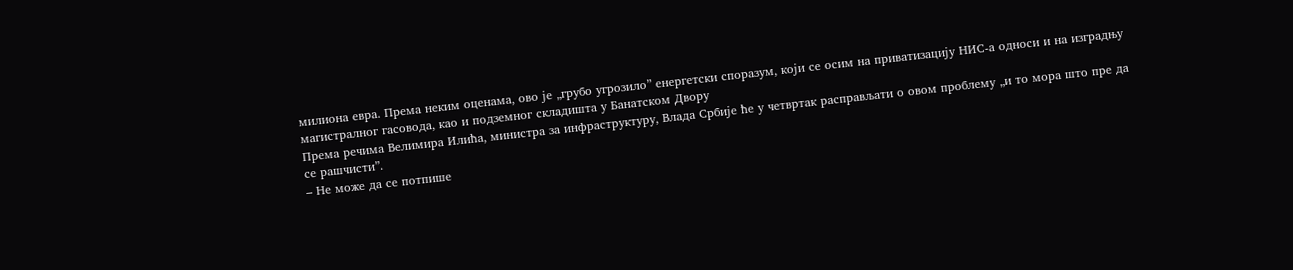милиона евра. Према неким оценама, ово је „грубо угрозило” енергетски споразум, који се осим на приватизацију НИС-а односи и на изградњу магистралног гасовода, као и подземног складишта у Банатском Двору
Према речима Велимира Илића, министра за инфраструктуру, Влада Србије ће у четвртак расправљати о овом проблему „и то мора што пре да се рашчисти”.
– Не може да се потпише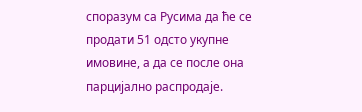споразум са Русима да ће се продати 51 одсто укупне имовине, а да се после она парцијално распродаје.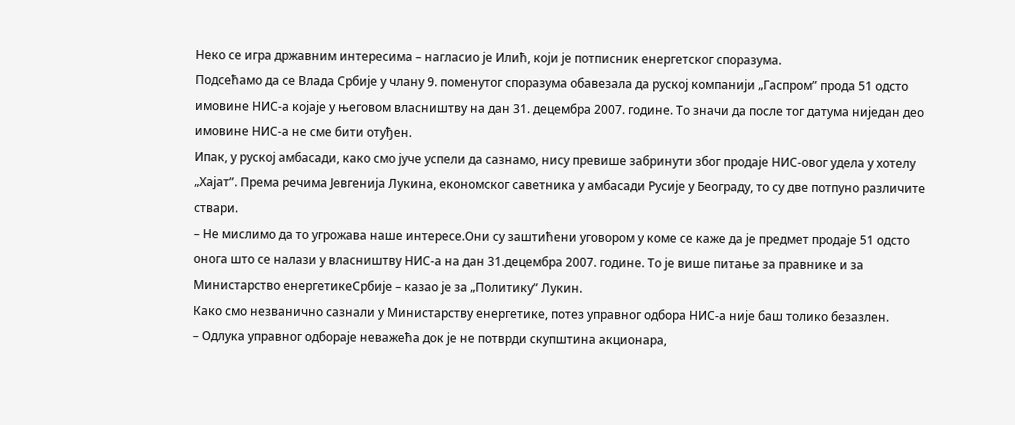Неко се игра државним интересима – нагласио је Илић, који је потписник енергетског споразума.
Подсећамо да се Влада Србије у члану 9. поменутог споразума обавезала да руској компанији „Гаспром” прода 51 одсто имовине НИС-а којаје у његовом власништву на дан 31. децембра 2007. године. То значи да после тог датума ниједан део имовине НИС-а не сме бити отуђен.
Ипак, у руској амбасади, како смо јуче успели да сазнамо, нису превише забринути због продаје НИС-овог удела у хотелу „Хајат”. Према речима Јевгенија Лукина, економског саветника у амбасади Русије у Београду, то су две потпуно различите ствари.
– Не мислимо да то угрожава наше интересе.Они су заштићени уговором у коме се каже да је предмет продаје 51 одсто онога што се налази у власништву НИС-а на дан 31.децембра 2007. године. То је више питање за правнике и за Министарство енергетикеСрбије – казао је за „Политику” Лукин.
Како смо незванично сазнали у Министарству енергетике, потез управног одбора НИС-а није баш толико безазлен.
– Одлука управног одбораје неважећа док је не потврди скупштина акционара,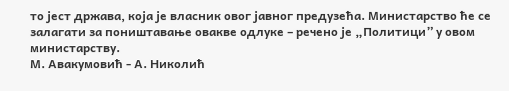то јест држава, која је власник овог јавног предузећа. Министарство ће се залагати за поништавање овакве одлуке – речено је „Политици” у овом министарству.
М. Авакумовић - А. Николић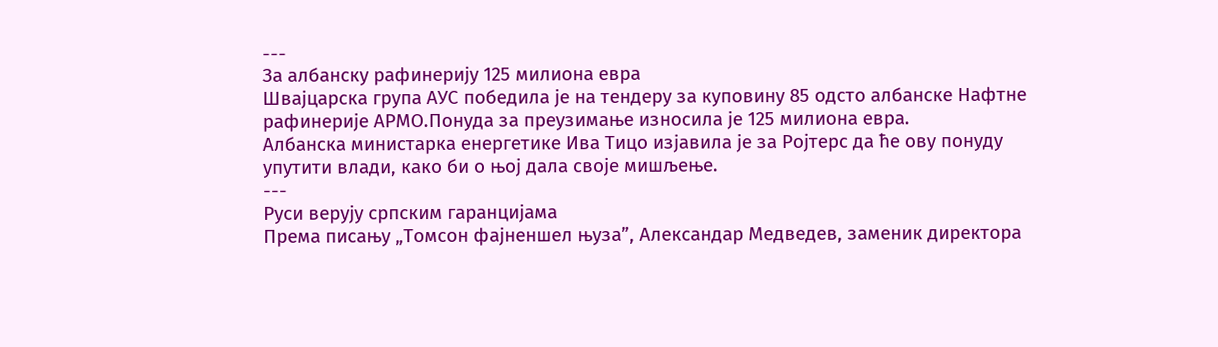---
За албанску рафинерију 125 милиона евра
Швајцарска група АУС победила је на тендеру за куповину 85 одсто албанске Нафтне рафинерије АРМО.Понуда за преузимање износила је 125 милиона евра.
Албанска министарка енергетике Ива Тицо изјавила је за Ројтерс да ће ову понуду упутити влади, како би о њој дала своје мишљење.
---
Руси верују српским гаранцијама
Према писању „Томсон фајненшел њуза”, Александар Медведев, заменик директора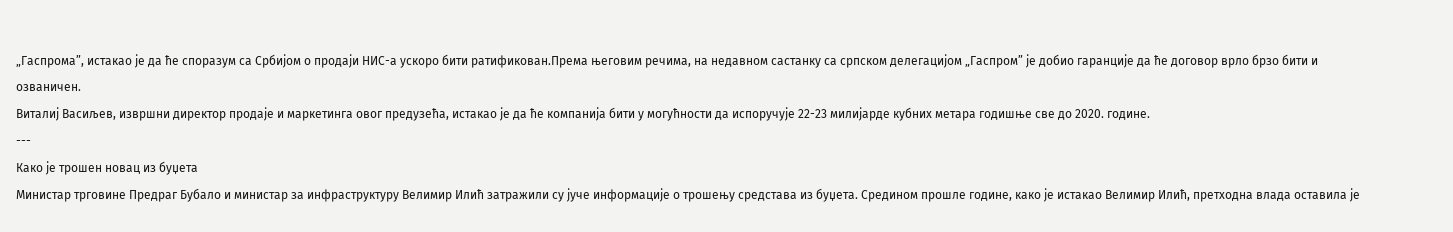„Гаспрома”, истакао је да ће споразум са Србијом о продаји НИС-а ускоро бити ратификован.Према његовим речима, на недавном састанку са српском делегацијом „Гаспром” је добио гаранције да ће договор врло брзо бити и озваничен.
Виталиј Васиљев, извршни директор продаје и маркетинга овог предузећа, истакао је да ће компанија бити у могућности да испоручује 22-23 милијарде кубних метара годишње све до 2020. године.
---
Како је трошен новац из буџета
Министар трговине Предраг Бубало и министар за инфраструктуру Велимир Илић затражили су јуче информације о трошењу средстава из буџета. Средином прошле године, како је истакао Велимир Илић, претходна влада оставила је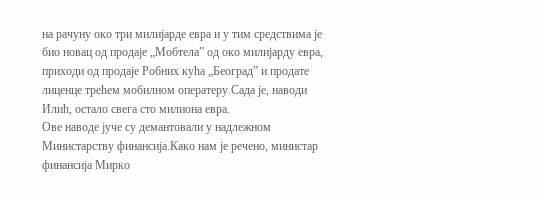на рачуну око три милијарде евра и у тим средствима је био новац од продаје „Мобтела” од око милијарду евра, приходи од продаје Робних кућа „Београд” и продате лиценце трећем мобилном оператеру.Сада је, наводи Илић, остало свега сто милиона евра.
Ове наводе јуче су демантовали у надлежном Министарству финансија.Како нам је речено, министар финансија Мирко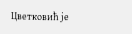Цветковић је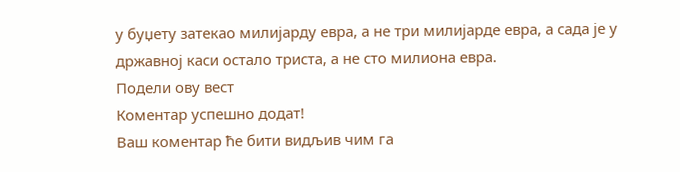у буџету затекао милијарду евра, а не три милијарде евра, а сада је у државној каси остало триста, а не сто милиона евра.
Подели ову вест
Комeнтар успeшно додат!
Ваш комeнтар ћe бити видљив чим га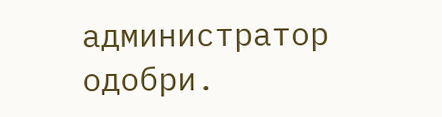администратор одобри.